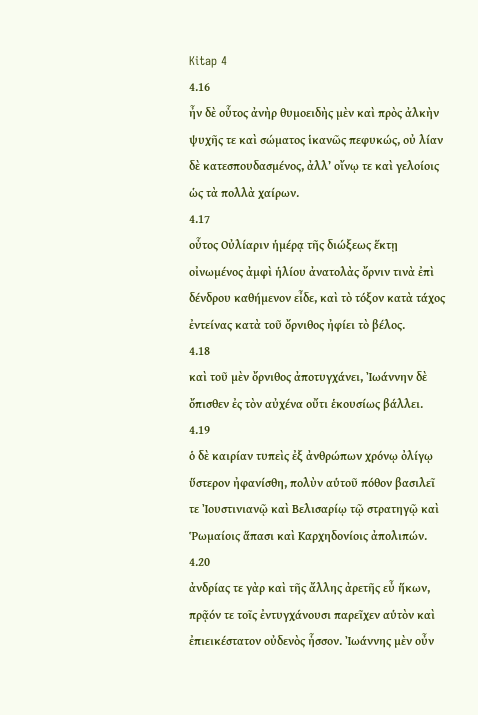Kitap 4
4.16
ἦν δὲ οὗτος ἀνὴρ θυμοειδὴς μὲν καὶ πρὸς ἀλκὴν ψυχῆς τε καὶ σώματος ἱκανῶς πεφυκώς, οὐ λίαν δὲ κατεσπουδασμένος, ἀλλ’ οἴνῳ τε καὶ γελοίοις ὡς τὰ πολλὰ χαίρων.
4.17
οὗτος Οὐλίαριν ἡμέρᾳ τῆς διώξεως ἕκτῃ οἰνωμένος ἀμφὶ ἡλίου ἀνατολὰς ὄρνιν τινὰ ἐπὶ δένδρου καθήμενον εἶδε, καὶ τὸ τόξον κατὰ τάχος ἐντείνας κατὰ τοῦ ὄρνιθος ἠφίει τὸ βέλος.
4.18
καὶ τοῦ μὲν ὄρνιθος ἀποτυγχάνει, Ἰωάννην δὲ ὄπισθεν ἐς τὸν αὐχένα οὔτι ἑκουσίως βάλλει.
4.19
ὁ δὲ καιρίαν τυπεὶς ἐξ ἀνθρώπων χρόνῳ ὀλίγῳ ὕστερον ἠφανίσθη, πολὺν αὑτοῦ πόθον βασιλεῖ τε Ἰουστινιανῷ καὶ Βελισαρίῳ τῷ στρατηγῷ καὶ Ῥωμαίοις ἅπασι καὶ Καρχηδονίοις ἀπολιπών.
4.20
ἀνδρίας τε γὰρ καὶ τῆς ἄλλης ἀρετῆς εὖ ἥκων, πρᾷόν τε τοῖς ἐντυγχάνουσι παρεῖχεν αὑτὸν καὶ ἐπιεικέστατον οὐδενὸς ἧσσον. Ἰωάννης μὲν οὖν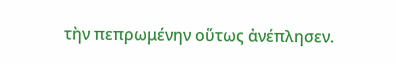τὴν πεπρωμένην οὕτως ἀνέπλησεν.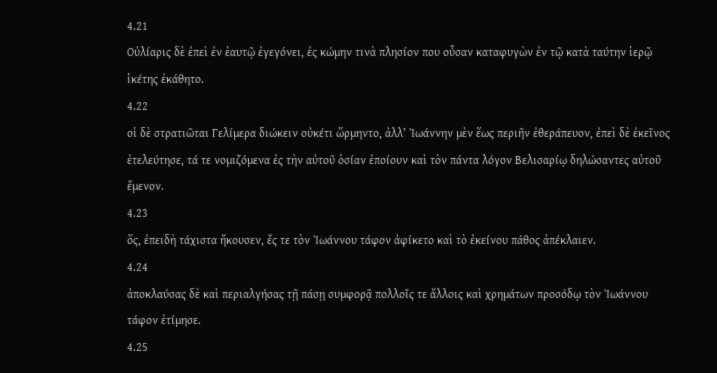4.21
Οὐλίαρις δὲ ἐπεὶ ἐν ἑαυτῷ ἐγεγόνει, ἐς κώμην τινὰ πλησίον που οὖσαν καταφυγὼν ἐν τῷ κατὰ ταύτην ἱερῷ ἱκέτης ἐκάθητο.
4.22
οἱ δὲ στρατιῶται Γελίμερα διώκειν οὐκέτι ὥρμηντο, ἀλλ’ Ἰωάννην μὲν ἕως περιῆν ἐθεράπευον, ἐπεὶ δὲ ἐκεῖνος ἐτελεύτησε, τά τε νομιζόμενα ἐς τὴν αὐτοῦ ὁσίαν ἐποίουν καὶ τὸν πάντα λόγον Βελισαρίῳ δηλώσαντες αὐτοῦ ἔμενον.
4.23
ὅς, ἐπειδὴ τάχιστα ἤκουσεν, ἔς τε τὸν Ἰωάννου τάφον ἀφίκετο καὶ τὸ ἐκείνου πάθος ἀπέκλαιεν.
4.24
ἀποκλαύσας δὲ καὶ περιαλγήσας τῇ πάσῃ συμφορᾷ πολλοῖς τε ἄλλοις καὶ χρημάτων προσόδῳ τὸν Ἰωάννου τάφον ἐτίμησε.
4.25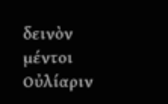δεινὸν μέντοι Οὐλίαριν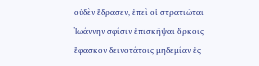οὐδὲν ἔδρασεν, ἐπεὶ οἱ στρατιῶται Ἰωάννην σφίσιν ἐπισκῆψαι ὅρκοις ἔφασκον δεινοτάτοις μηδεμίαν ἐς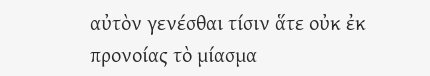αὐτὸν γενέσθαι τίσιν ἅτε οὐκ ἐκ προνοίας τὸ μίασμα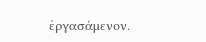ἐργασάμενον.